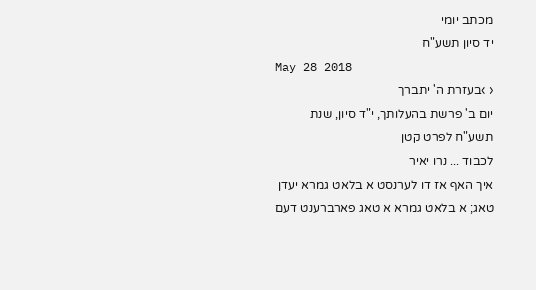מכתב יומי
יד סיון תשע"ח
May 28 2018
‹ ›בעזרת ה' יתברך
יום ב' פרשת בהעלותך, י"ד סיון, שנת תשע"ח לפרט קטן
לכבוד ... נרו יאיר
איך האף אז דו לערנסט א בלאט גמרא יעדן טאג; א בלאט גמרא א טאג פארברענט דעם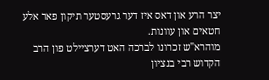יצר הרע און דאס איז דער גרעסטער תיקון פאר אלע חטאים און עוונות.
מוהרא"ש זכרונו לברכה האט דערציילט פון הרב הקדוש רבי בנציון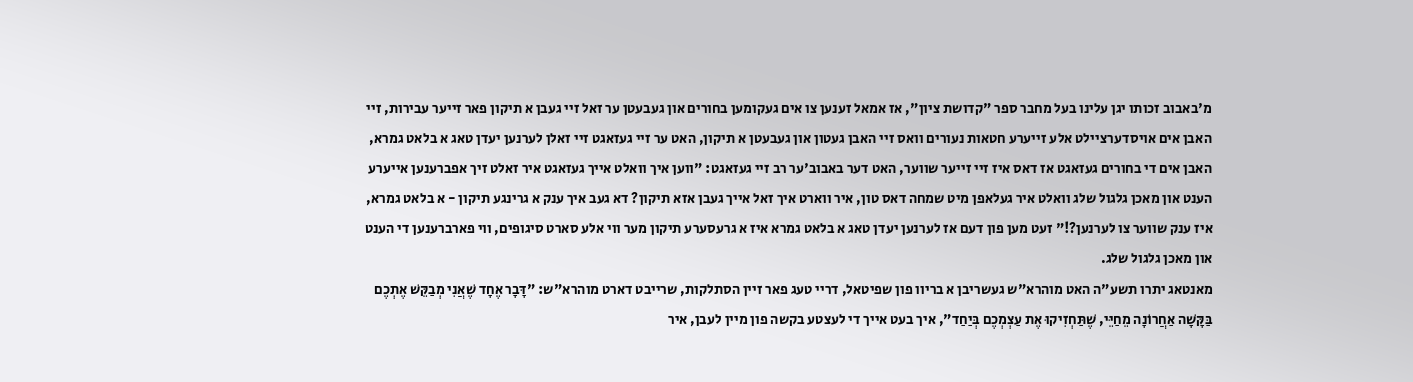מ'באבוב זכותו יגן עלינו בעל מחבר ספר "קדושת ציון", אז אמאל זענען צו אים געקומען בחורים און געבעטן ער זאל זיי געבן א תיקון פאר זייער עבירות, זיי האבן אים אויסדערציילט אלע זייערע חטאות נעורים וואס זיי האבן געטון און געבעטן א תיקון, האט ער זיי געזאגט זיי זאלן לערנען יעדן טאג א בלאט גמרא, האבן אים די בחורים געזאגט אז דאס איז זיי זייער שווער, האט דער באבוב'ער רב זיי געזאגט: "ווען איך וואלט אייך געזאגט איר זאלט זיך אפברענען אייערע הענט און מאכן גלגול שלג וואלט איר געלאפן מיט שמחה דאס טון, איר ווארט איך זאל אייך געבן אזא תיקון? דא געב איך ענק א גרינגע תיקון - א בלאט גמרא, איז ענק שווער צו לערנען?!" זעט מען פון דעם אז לערנען יעדן טאג א בלאט גמרא איז א גרעסערע תיקון מער ווי אלע סארט סיגופים, ווי פארברענען די הענט און מאכן גלגול שלג.
מאנטאג יתרו תשע"ה האט מוהרא"ש געשריבן א בריוו פון שפיטאל, דריי טעג פאר זיין הסתלקות, שרייבט דארט מוהרא"ש: "דָּבָר אֶחָד שֶׁאֲנִי מְבַקֵּשׁ אֶתְכֶם בַּקָּשָׁה אַחֲרוֹנָה מֵחַיֵּי, שֶׁתַּחְזִיקוּ אֶת עַצְמְכֶם בְּיַחַד", איך בעט אייך די לעצטע בקשה פון מיין לעבן, איר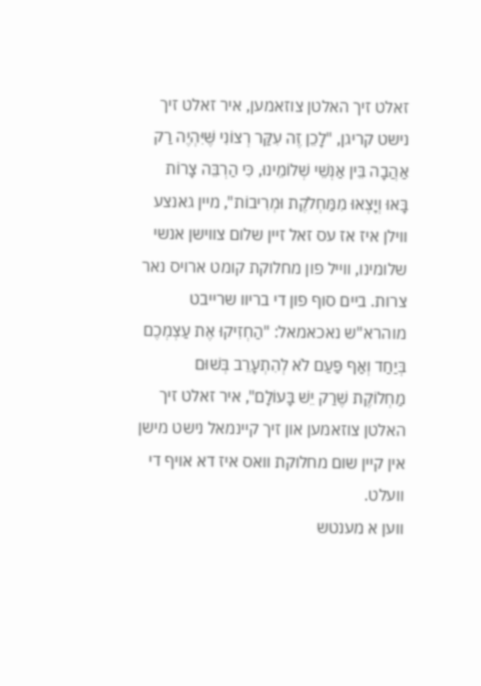זאלט זיך האלטן צוזאמען, איר זאלט זיך נישט קריגן, "לָכֵן זֶה עִקַּר רְצוֹנִי שֶּׁיִּהְיֶה רַק אַהֲבָה בֵּין אַנְשֵׁי שְׁלוֹמֵינוּ, כִּי הַרְבֵּה צָרוֹת בָּאוּ וְיָצְאוּ מִמַּחְלֹקֶת וּמְרִיבוֹת", מיין גאנצע ווילן איז אז עס זאל זיין שלום צווישן אנשי שלומינו, ווייל פון מחלוקת קומט ארויס נאר צרות. ביים סוף פון די בריוו שרייבט מוהרא"ש נאכאמאל: "הַחְזִיקוּ אֶת עַצְמְכֶם בְּיַחַד וְאַף פַּעַם לֹא לְהִתְעָרֵב בְּשׁוּם מַחְלוֹקֶת שֶׁרַק יֵשׁ בָּעוֹלָם", איר זאלט זיך האלטן צוזאמען און זיך קיינמאל נישט מישן אין קיין שום מחלוקת וואס איז דא אויף די וועלט.
ווען א מענטש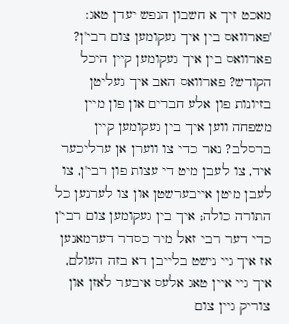מאכט זיך א חשבון הנפש יעדן טאג: 'פארוואס בין איך געקומען צום רבי'ן? פארוואס בין איך געקומען קיין היכל הקודש? פארוואס האב איך געליטן בזיונות פון אלע חברים און פון מיין משפחה ווען איך בין געקומען קיין ברסלב? נאר כדי צו ווערן אן ערליכער איד, צו לעבן מיט די עצות פון רבי'ן, צו לעבן מיטן אייבערשטן און צו לערנען כל התורה כולה; איך בין געקומען צום רבי'ן כדי דער רבי זאל מיר כסדר דערמאנען אז איך גיי נישט בלייבן דא בזה העולם, איך גיי איין טאג אלעס איבער לאזן און צוריק גיין צום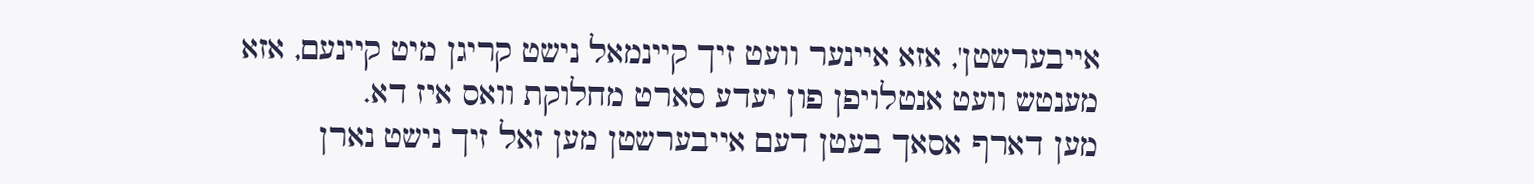אייבערשטן', אזא איינער וועט זיך קיינמאל נישט קריגן מיט קיינעם, אזא מענטש וועט אנטלויפן פון יעדע סארט מחלוקת וואס איז דא.
מען דארף אסאך בעטן דעם אייבערשטן מען זאל זיך נישט נארן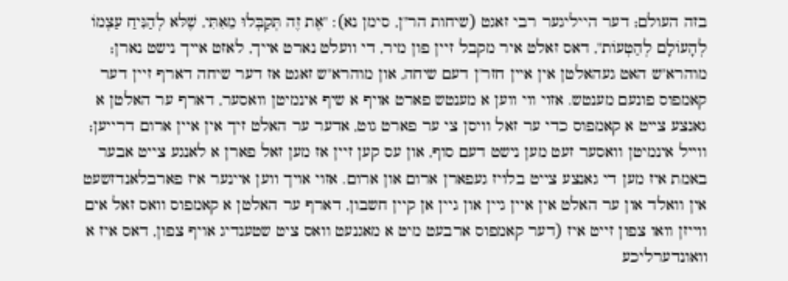בזה העולם; דער הייליגער רבי זאגט (שיחות הר"ן, סימן נא): "אֶת זֶה תְּקַבְּלוּ מֵאִתִּי, שֶׁלּא לְהַנִּיחַ עַצְמוֹ לְהָעוֹלָם לְהַטְעוֹת", דאס זאלט איר מקבל זיין פון מיר, די וועלט נארט אייך, לאזט אייך נישט נארן; מוהרא"ש האט געהאלטן אין איין חזר'ן דעם שיחה, און מוהרא"ש זאגט אז דער שיחה דארף זיין דער קאמפוס פונעם מענטש. אזוי ווי ווען א מענטש פארט אויף א שיף אינמיטן וואסער, דארף ער האלטן א גאנצע צייט א קאמפוס כדי ער זאל וויסן צי ער פארט גוט, אדער ער האלט זיך אין איין ארום דרייען; ווייל אינמיטן וואסער זעט מען נישט דעם סוף, און עס קען זיין אז מען זאל פארן א לאנגע צייט אבער באמת איז מען די גאנצע צייט בלויז געפארן ארום און ארום. אזוי אויך ווען איינער איז פארבלאנדזשעט אין וואלד און ער האלט אין איין גיין און גיין אן קיין חשבון, דארף ער האלטן א קאמפוס וואס זאל אים ווייזן וואו צפון זייט איז (דער קאמפוס ארבעט מיט א מאגנעט וואס ציט שטענדיג אויף צפון, דאס איז א וואונדערליכע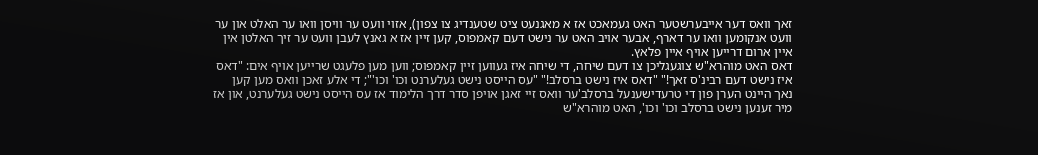זאך וואס דער אייבערשטער האט געמאכט אז א מאגנעט ציט שטענדיג צו צפון), אזוי וועט ער וויסן וואו ער האלט און ער וועט אנקומען וואו ער דארף, אבער אויב האט ער נישט דעם קאמפוס, קען זיין אז א גאנץ לעבן וועט ער זיך האלטן אין איין ארום דרייען אויף איין פלאץ.
דאס האט מוהרא"ש צוגעגליכן צו דעם שיחה, די שיחה איז געווען זיין קאמפוס; ווען מען פלעגט שרייען אויף אים: "דאס איז נישט דעם רבינ'ס זאך!" "דאס איז נישט ברסלב!" "עס הייסט נישט געלערנט וכו' וכו'"; די אלע זאכן וואס מען קען נאך היינט הערן פון די טרעדישענעל ברסלב'ער וואס זיי זאגן אויפן סדר דרך הלימוד אז עס הייסט נישט געלערנט, און אז מיר זענען נישט ברסלב וכו' וכו', האט מוהרא"ש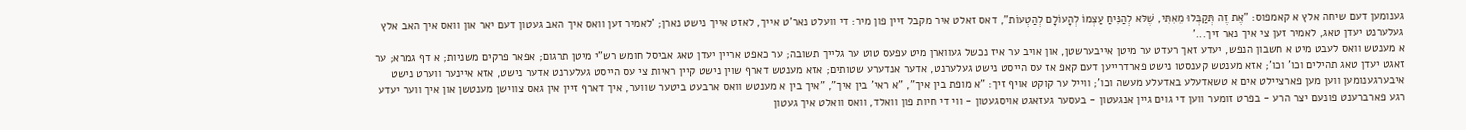גענומען דעם שיחה אלץ א קאמפוס: "אֶת זֶה תְּקַבְּלוּ מֵאִתִּי, שֶׁלּא לְהַנִּיחַ עַצְמוֹ לְהָעוֹלָם לְהַטְעוֹת", דאס זאלט איר מקבל זיין פון מיר: די וועלט נאר'ט אייך, לאזט אייך נישט נארן; 'לאמיר זען וואס איך האב געטון דעם יאר און וואס איך האב אלץ געלערנט יעדן טאג, לאמיר זען צי איך נאר זיך...'
א מענטש וואס לעבט מיט א חשבון הנפש, יעדע זאך רעדט ער מיטן אייבערשטן, און אויב ער איז נכשל געווארן מיט עפעס טוט ער גלייך תשובה; ער כאפט אריין יעדן טאג אביסל חומש רש"י מיטן תרגום; אפאר פרקים משניות; א דף גמרא; ער זאגט יעדן טאג תהילים וכו' וכו'; אזא מענטש קענסטו נישט פארדרייען דעם קאפ אז עס הייסט נישט געלערנט, אדער אנדערע שטותים; אזא מענטש דארף שוין נישט קיין ראיות צי עס הייסט געלערנט אדער נישט, אזא איינער ווערט נישט איבערגענומען ווען מען פארציילט אים א טשאדעלע באדעלע מעשה וכו'; ווייל ער קוקט אויף זיך: "א מופת בין איך", "א ראי' בין איך", "איך בין א מענטש וואס ארבעט ביטער שווער, איך דארף זיין אין גאס צווישן מענטשן און איך ווער יעדע רגע פארברענט פונעם יצר הרע - בפרט זומער ווען די גוים גיין אנגעטון - בעסער געזאגט אויסגעטון - ווי די חיות פון וואלד, וואס וואלט איך געטון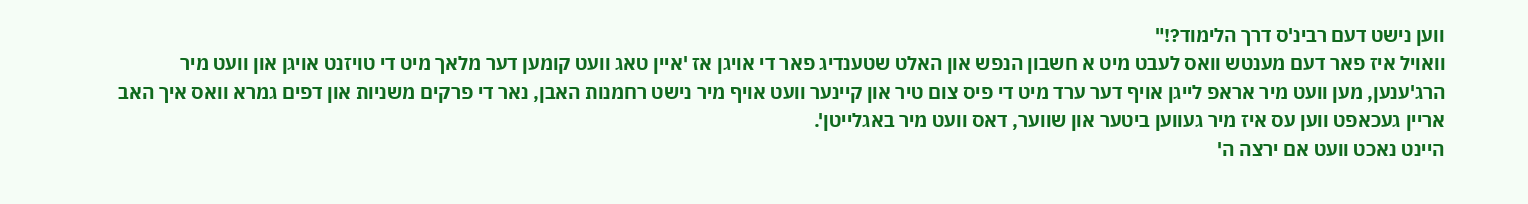ווען נישט דעם רבינ'ס דרך הלימוד?!"
וואויל איז פאר דעם מענטש וואס לעבט מיט א חשבון הנפש און האלט שטענדיג פאר די אויגן אז 'איין טאג וועט קומען דער מלאך מיט די טויזנט אויגן און וועט מיר הרג'ענען, מען וועט מיר אראפ לייגן אויף דער ערד מיט די פיס צום טיר און קיינער וועט אויף מיר נישט רחמנות האבן, נאר די פרקים משניות און דפים גמרא וואס איך האב אריין געכאפט ווען עס איז מיר געווען ביטער און שווער, דאס וועט מיר באגלייטן'.
היינט נאכט וועט אם ירצה ה'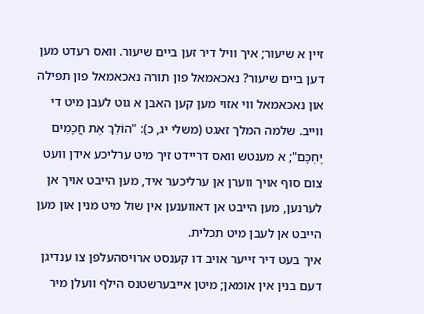זיין א שיעור; איך וויל דיר זען ביים שיעור. וואס רעדט מען דען ביים שיעור? נאכאמאל פון תורה נאכאמאל פון תפילה און נאכאמאל ווי אזוי מען קען האבן א גוט לעבן מיט די ווייב. שלמה המלך זאגט (משלי יג, כ): "הוֹלֵךְ אֶת חֲכָמִים יֶחְכָּם"; א מענטש וואס דריידט זיך מיט ערליכע אידן וועט צום סוף אויך ווערן אן ערליכער איד, מען הייבט אויך אן לערנען, מען הייבט אן דאווענען אין שול מיט מנין און מען הייבט אן לעבן מיט תכלית.
איך בעט דיר זייער אויב דו קענסט ארויסהעלפן צו ענדיגן דעם בנין אין אומאן; מיטן אייבערשטנס הילף וועלן מיר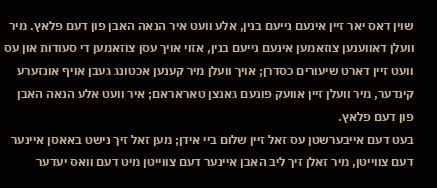שוין דאס יאר זיין אינעם נייעם בנין, אלע וועט איר הנאה האבן פון דעם פלאץ. מיר וועלן דאווענען צוזאמען אינעם נייעם בנין, אזוי אויך עסן צוזאמען די סעודות און עס וועט זיין דארט שיעורים כסדרן; אויך וועלן מיר קענען אכטונג געבן אויף אונזערע קינדער, מיר וועלן זיין אוועק פונעם גאנצן טאראראם; איר וועט אלע הנאה האבן פון דעם פלאץ.
בעט דעם אייבערשטן עס זאל זיין שלום ביי אידן; מען זאל זיך נישט באאסן איינער דעם צווייטן, מיר זאלן זיך ליב האבן איינער דעם צווייטן מיט דעם וואס יעדער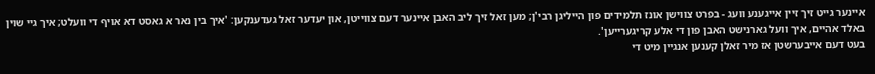איינער גייט זיך זיין אייגענע וועג - בפרט צווישן אונז תלמידים פון הייליגן רבי'ן; מען זאל זיך ליב האבן איינער דעם צווייטן, און יעדער זאל געדענקען: 'איך בין נאר א גאסט דא אויף די וועלט; איך גיי שוין באלד אהיים, איך וועל גארנישט האבן פון די אלע קריגערייען'.
בעט דעם אייבערשטן אז מיר זאלן קענען אנגיין מיט די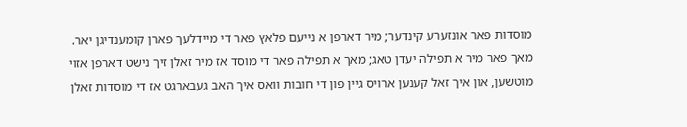מוסדות פאר אונזערע קינדער; מיר דארפן א נייעם פלאץ פאר די מיידלעך פארן קומענדיגן יאר.
מאך פאר מיר א תפילה יעדן טאג; מאך א תפילה פאר די מוסד אז מיר זאלן זיך נישט דארפן אזוי מוטשען, און איך זאל קענען ארויס גיין פון די חובות וואס איך האב געבארגט אז די מוסדות זאלן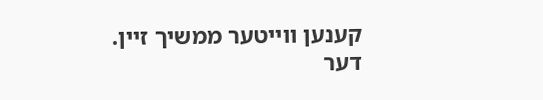קענען ווייטער ממשיך זיין.
דער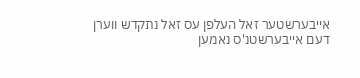אייבערשטער זאל העלפן עס זאל נתקדש ווערן דעם אייבערשטנ'ס נאמען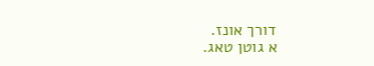דורך אונז.
א גוטן טאג.